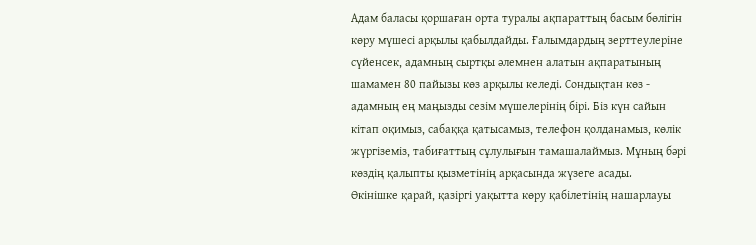Адам баласы қоршаған орта туралы ақпараттың басым бөлігін көру мүшесі арқылы қабылдайды. Ғалымдардың зерттеулеріне сүйенсек, адамның сыртқы әлемнен алатын ақпаратының шамамен 80 пайызы көз арқылы келеді. Сондықтан көз - адамның ең маңызды сезім мүшелерінің бірі. Біз күн сайын кітап оқимыз, сабаққа қатысамыз, телефон қолданамыз, көлік жүргіземіз, табиғаттың сұлулығын тамашалаймыз. Мұның бәрі көздің қалыпты қызметінің арқасында жүзеге асады.
Өкінішке қарай, қазіргі уақытта көру қабілетінің нашарлауы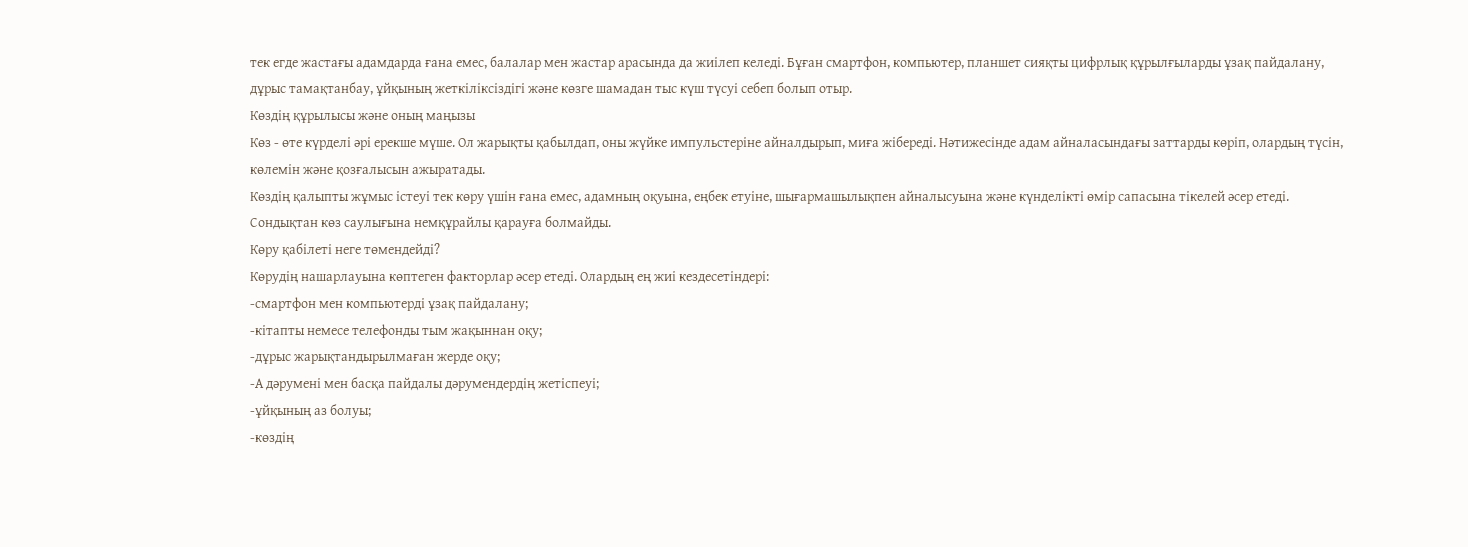тек егде жастағы адамдарда ғана емес, балалар мен жастар арасында да жиілеп келеді. Бұған смартфон, компьютер, планшет сияқты цифрлық құрылғыларды ұзақ пайдалану, дұрыс тамақтанбау, ұйқының жеткіліксіздігі және көзге шамадан тыс күш түсуі себеп болып отыр.
Көздің құрылысы және оның маңызы
Көз - өте күрделі әрі ерекше мүше. Ол жарықты қабылдап, оны жүйке импульстеріне айналдырып, миға жібереді. Нәтижесінде адам айналасындағы заттарды көріп, олардың түсін, көлемін және қозғалысын ажыратады.
Көздің қалыпты жұмыс істеуі тек көру үшін ғана емес, адамның оқуына, еңбек етуіне, шығармашылықпен айналысуына және күнделікті өмір сапасына тікелей әсер етеді. Сондықтан көз саулығына немқұрайлы қарауға болмайды.
Көру қабілеті неге төмендейді?
Көрудің нашарлауына көптеген факторлар әсер етеді. Олардың ең жиі кездесетіндері:
-смартфон мен компьютерді ұзақ пайдалану;
-кітапты немесе телефонды тым жақыннан оқу;
-дұрыс жарықтандырылмаған жерде оқу;
-А дәрумені мен басқа пайдалы дәрумендердің жетіспеуі;
-ұйқының аз болуы;
-көздің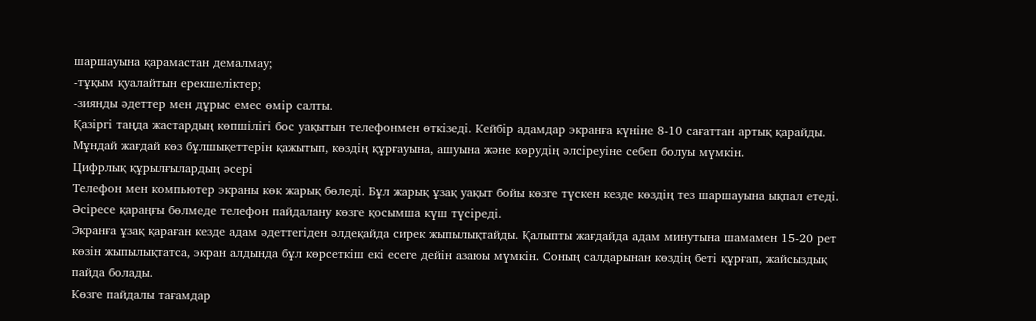шаршауына қарамастан демалмау;
-тұқым қуалайтын ерекшеліктер;
-зиянды әдеттер мен дұрыс емес өмір салты.
Қазіргі таңда жастардың көпшілігі бос уақытын телефонмен өткізеді. Кейбір адамдар экранға күніне 8-10 сағаттан артық қарайды. Мұндай жағдай көз бұлшықеттерін қажытып, көздің құрғауына, ашуына және көрудің әлсіреуіне себеп болуы мүмкін.
Цифрлық құрылғылардың әсері
Телефон мен компьютер экраны көк жарық бөледі. Бұл жарық ұзақ уақыт бойы көзге түскен кезде көздің тез шаршауына ықпал етеді. Әсіресе қараңғы бөлмеде телефон пайдалану көзге қосымша күш түсіреді.
Экранға ұзақ қараған кезде адам әдеттегіден әлдеқайда сирек жыпылықтайды. Қалыпты жағдайда адам минутына шамамен 15-20 рет көзін жыпылықтатса, экран алдында бұл көрсеткіш екі есеге дейін азаюы мүмкін. Соның салдарынан көздің беті құрғап, жайсыздық пайда болады.
Көзге пайдалы тағамдар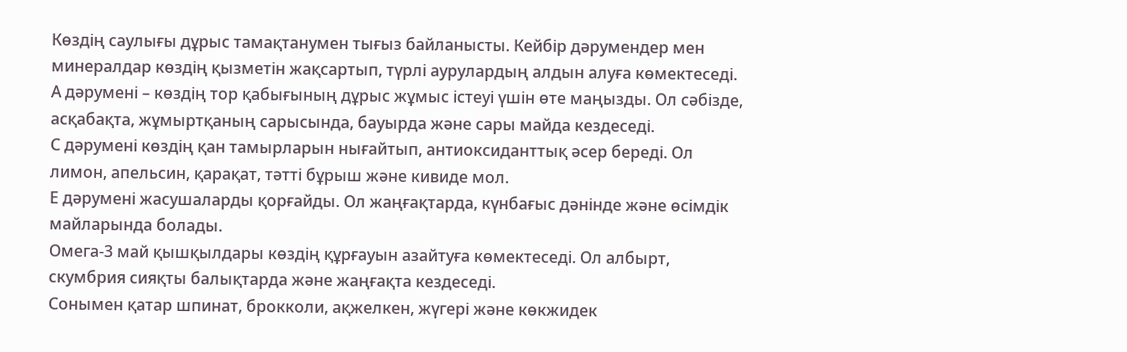Көздің саулығы дұрыс тамақтанумен тығыз байланысты. Кейбір дәрумендер мен минералдар көздің қызметін жақсартып, түрлі аурулардың алдын алуға көмектеседі.
А дәрумені – көздің тор қабығының дұрыс жұмыс істеуі үшін өте маңызды. Ол сәбізде, асқабақта, жұмыртқаның сарысында, бауырда және сары майда кездеседі.
С дәрумені көздің қан тамырларын нығайтып, антиоксиданттық әсер береді. Ол лимон, апельсин, қарақат, тәтті бұрыш және кивиде мол.
Е дәрумені жасушаларды қорғайды. Ол жаңғақтарда, күнбағыс дәнінде және өсімдік майларында болады.
Омега-3 май қышқылдары көздің құрғауын азайтуға көмектеседі. Ол албырт, скумбрия сияқты балықтарда және жаңғақта кездеседі.
Сонымен қатар шпинат, брокколи, ақжелкен, жүгері және көкжидек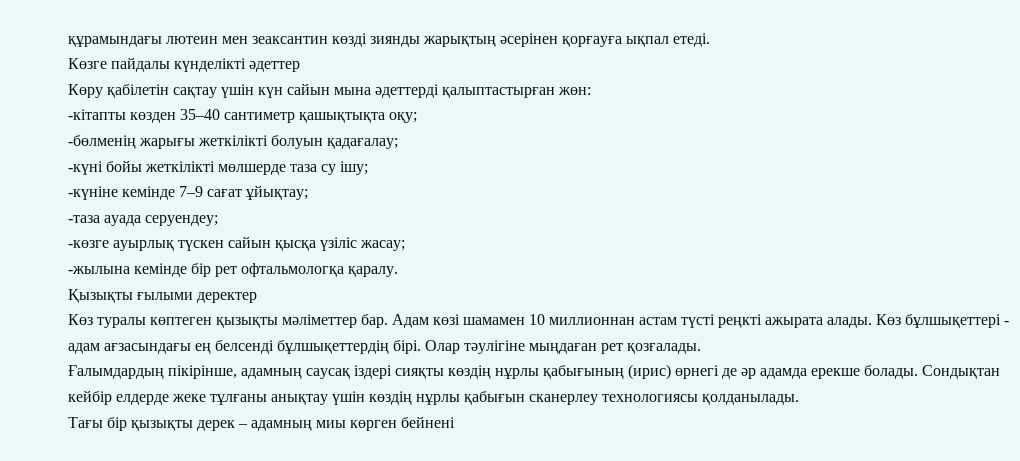құрамындағы лютеин мен зеаксантин көзді зиянды жарықтың әсерінен қорғауға ықпал етеді.
Көзге пайдалы күнделікті әдеттер
Көру қабілетін сақтау үшін күн сайын мына әдеттерді қалыптастырған жөн:
-кітапты көзден 35–40 сантиметр қашықтықта оқу;
-бөлменің жарығы жеткілікті болуын қадағалау;
-күні бойы жеткілікті мөлшерде таза су ішу;
-күніне кемінде 7–9 сағат ұйықтау;
-таза ауада серуендеу;
-көзге ауырлық түскен сайын қысқа үзіліс жасау;
-жылына кемінде бір рет офтальмологқа қаралу.
Қызықты ғылыми деректер
Көз туралы көптеген қызықты мәліметтер бар. Адам көзі шамамен 10 миллионнан астам түсті реңкті ажырата алады. Көз бұлшықеттері - адам ағзасындағы ең белсенді бұлшықеттердің бірі. Олар тәулігіне мыңдаған рет қозғалады.
Ғалымдардың пікірінше, адамның саусақ іздері сияқты көздің нұрлы қабығының (ирис) өрнегі де әр адамда ерекше болады. Сондықтан кейбір елдерде жеке тұлғаны анықтау үшін көздің нұрлы қабығын сканерлеу технологиясы қолданылады.
Тағы бір қызықты дерек – адамның миы көрген бейнені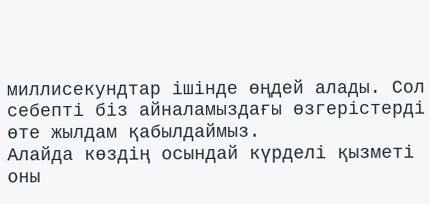миллисекундтар ішінде өңдей алады. Сол себепті біз айналамыздағы өзгерістерді өте жылдам қабылдаймыз.
Алайда көздің осындай күрделі қызметі оны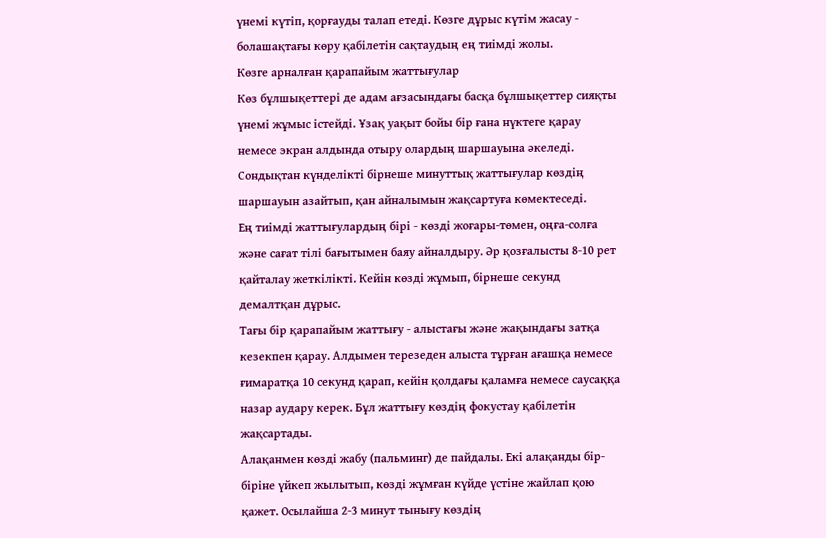үнемі күтіп, қорғауды талап етеді. Көзге дұрыс күтім жасау - болашақтағы көру қабілетін сақтаудың ең тиімді жолы.
Көзге арналған қарапайым жаттығулар
Көз бұлшықеттері де адам ағзасындағы басқа бұлшықеттер сияқты үнемі жұмыс істейді. Ұзақ уақыт бойы бір ғана нүктеге қарау немесе экран алдында отыру олардың шаршауына әкеледі. Сондықтан күнделікті бірнеше минуттық жаттығулар көздің шаршауын азайтып, қан айналымын жақсартуға көмектеседі.
Ең тиімді жаттығулардың бірі - көзді жоғары-төмен, оңға-солға және сағат тілі бағытымен баяу айналдыру. Әр қозғалысты 8-10 рет қайталау жеткілікті. Кейін көзді жұмып, бірнеше секунд демалтқан дұрыс.
Тағы бір қарапайым жаттығу - алыстағы және жақындағы затқа кезекпен қарау. Алдымен терезеден алыста тұрған ағашқа немесе ғимаратқа 10 секунд қарап, кейін қолдағы қаламға немесе саусаққа назар аудару керек. Бұл жаттығу көздің фокустау қабілетін жақсартады.
Алақанмен көзді жабу (пальминг) де пайдалы. Екі алақанды бір-біріне үйкеп жылытып, көзді жұмған күйде үстіне жайлап қою қажет. Осылайша 2-3 минут тынығу көздің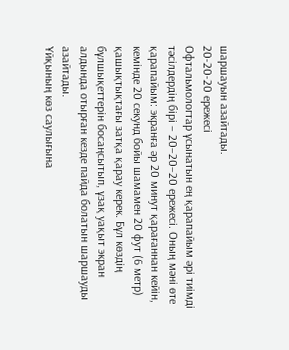шаршауын азайтады.
20-20-20 ережесі
Офтальмологтар ұсынатын ең қарапайым әрі тиімді тәсілдердің бірі – 20–20–20 ережесі. Оның мәні өте қарапайым: экранға әр 20 минут қарағаннан кейін, кемінде 20 секунд бойы шамамен 20 фут (6 метр) қашықтықтағы затқа қарау керек. Бұл көздің бұлшықеттерін босаңсытып, ұзақ уақыт экран алдында отырған кезде пайда болатын шаршауды азайтады.
Ұйқының көз саулығына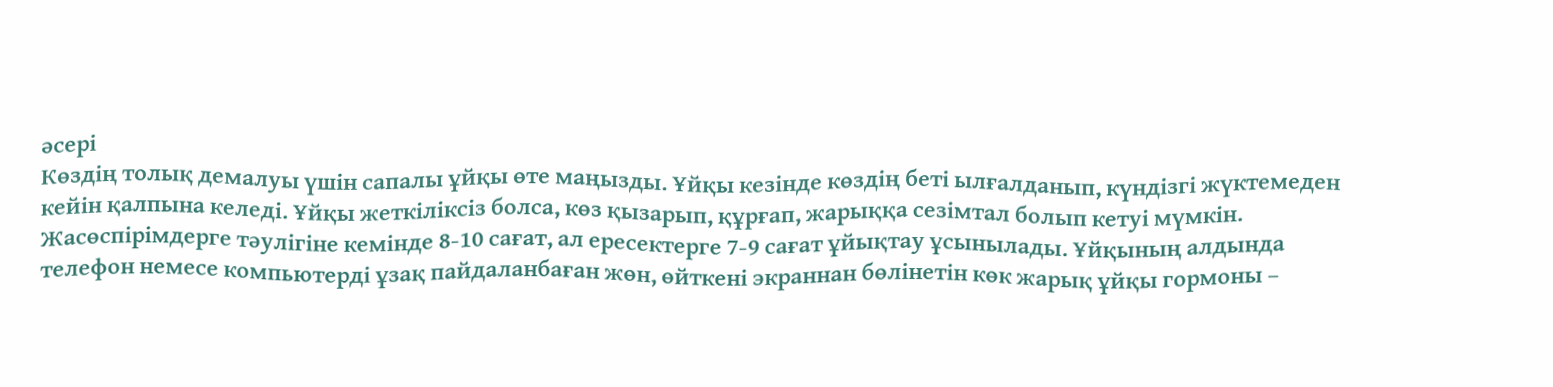әсері
Көздің толық демалуы үшін сапалы ұйқы өте маңызды. Ұйқы кезінде көздің беті ылғалданып, күндізгі жүктемеден кейін қалпына келеді. Ұйқы жеткіліксіз болса, көз қызарып, құрғап, жарыққа сезімтал болып кетуі мүмкін.
Жасөспірімдерге тәулігіне кемінде 8-10 сағат, ал ересектерге 7-9 сағат ұйықтау ұсынылады. Ұйқының алдында телефон немесе компьютерді ұзақ пайдаланбаған жөн, өйткені экраннан бөлінетін көк жарық ұйқы гормоны –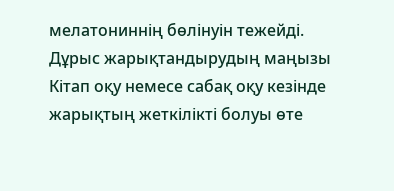мелатониннің бөлінуін тежейді.
Дұрыс жарықтандырудың маңызы
Кітап оқу немесе сабақ оқу кезінде жарықтың жеткілікті болуы өте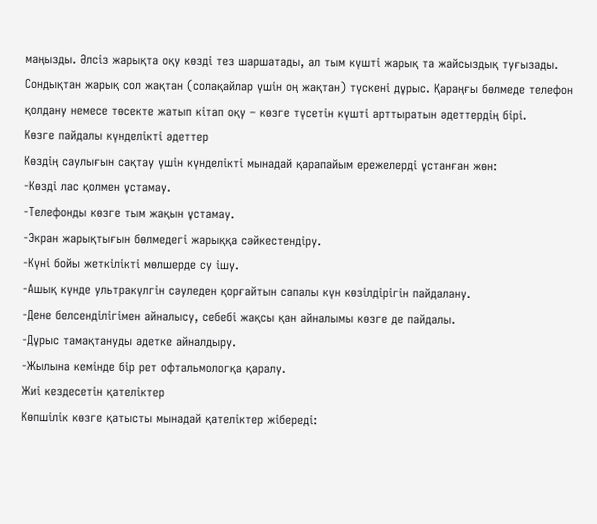маңызды. Әлсіз жарықта оқу көзді тез шаршатады, ал тым күшті жарық та жайсыздық туғызады. Сондықтан жарық сол жақтан (солақайлар үшін оң жақтан) түскені дұрыс. Қараңғы бөлмеде телефон қолдану немесе төсекте жатып кітап оқу – көзге түсетін күшті арттыратын әдеттердің бірі.
Көзге пайдалы күнделікті әдеттер
Көздің саулығын сақтау үшін күнделікті мынадай қарапайым ережелерді ұстанған жөн:
-Көзді лас қолмен ұстамау.
-Телефонды көзге тым жақын ұстамау.
-Экран жарықтығын бөлмедегі жарыққа сәйкестендіру.
-Күні бойы жеткілікті мөлшерде су ішу.
-Ашық күнде ультракүлгін сәуледен қорғайтын сапалы күн көзілдірігін пайдалану.
-Дене белсенділігімен айналысу, себебі жақсы қан айналымы көзге де пайдалы.
-Дұрыс тамақтануды әдетке айналдыру.
-Жылына кемінде бір рет офтальмологқа қаралу.
Жиі кездесетін қателіктер
Көпшілік көзге қатысты мынадай қателіктер жібереді: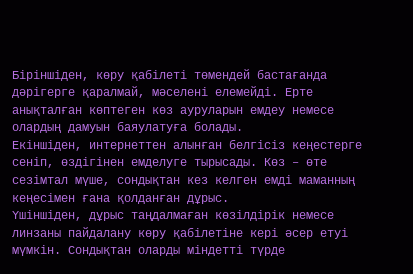Біріншіден, көру қабілеті төмендей бастағанда дәрігерге қаралмай, мәселені елемейді. Ерте анықталған көптеген көз ауруларын емдеу немесе олардың дамуын баяулатуға болады.
Екіншіден, интернеттен алынған белгісіз кеңестерге сеніп, өздігінен емделуге тырысады. Көз – өте сезімтал мүше, сондықтан кез келген емді маманның кеңесімен ғана қолданған дұрыс.
Үшіншіден, дұрыс таңдалмаған көзілдірік немесе линзаны пайдалану көру қабілетіне кері әсер етуі мүмкін. Сондықтан оларды міндетті түрде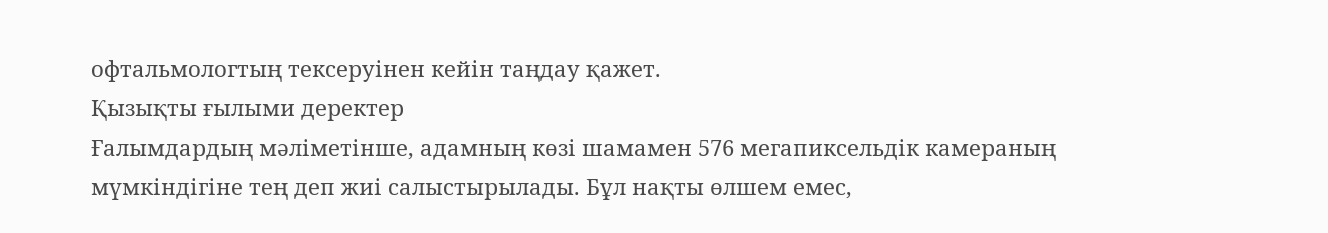офтальмологтың тексеруінен кейін таңдау қажет.
Қызықты ғылыми деректер
Ғалымдардың мәліметінше, адамның көзі шамамен 576 мегапиксельдік камераның мүмкіндігіне тең деп жиі салыстырылады. Бұл нақты өлшем емес,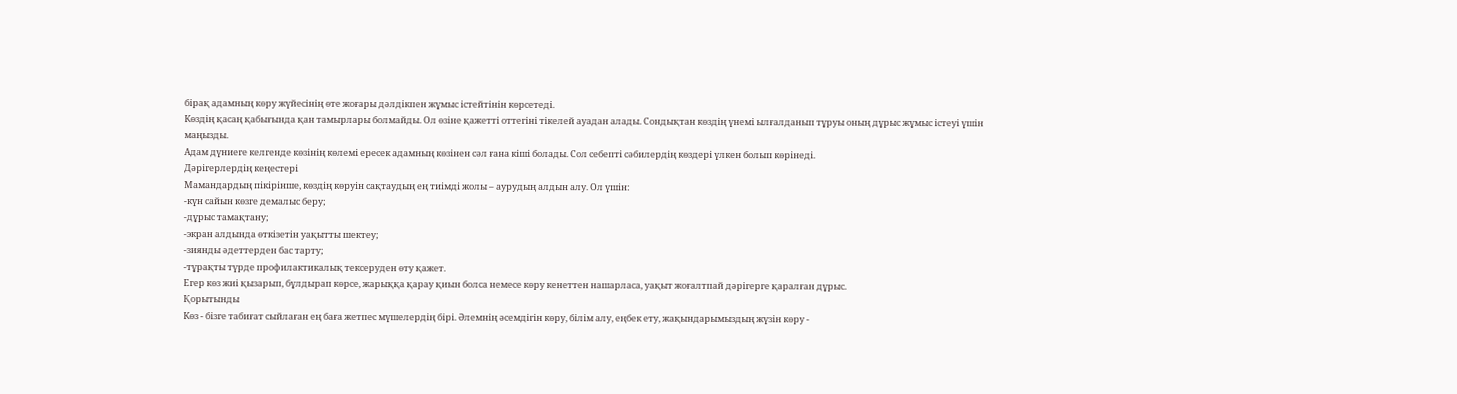бірақ адамның көру жүйесінің өте жоғары дәлдікпен жұмыс істейтінін көрсетеді.
Көздің қасаң қабығында қан тамырлары болмайды. Ол өзіне қажетті оттегіні тікелей ауадан алады. Сондықтан көздің үнемі ылғалданып тұруы оның дұрыс жұмыс істеуі үшін маңызды.
Адам дүниеге келгенде көзінің көлемі ересек адамның көзінен сәл ғана кіші болады. Сол себепті сәбилердің көздері үлкен болып көрінеді.
Дәрігерлердің кеңестері
Мамандардың пікірінше, көздің көруін сақтаудың ең тиімді жолы – аурудың алдын алу. Ол үшін:
-күн сайын көзге демалыс беру;
-дұрыс тамақтану;
-экран алдында өткізетін уақытты шектеу;
-зиянды әдеттерден бас тарту;
-тұрақты түрде профилактикалық тексеруден өту қажет.
Егер көз жиі қызарып, бұлдырап көрсе, жарыққа қарау қиын болса немесе көру кенеттен нашарласа, уақыт жоғалтпай дәрігерге қаралған дұрыс.
Қорытынды
Көз - бізге табиғат сыйлаған ең баға жетпес мүшелердің бірі. Әлемнің әсемдігін көру, білім алу, еңбек ету, жақындарымыздың жүзін көру -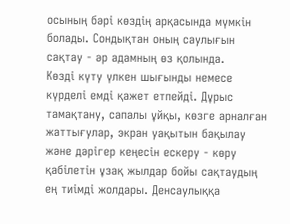осының бәрі көздің арқасында мүмкін болады. Сондықтан оның саулығын сақтау - әр адамның өз қолында.
Көзді күту үлкен шығынды немесе күрделі емді қажет етпейді. Дұрыс тамақтану, сапалы ұйқы, көзге арналған жаттығулар, экран уақытын бақылау және дәрігер кеңесін ескеру - көру қабілетін ұзақ жылдар бойы сақтаудың ең тиімді жолдары. Денсаулыққа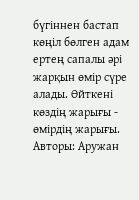бүгіннен бастап көңіл бөлген адам ертең сапалы әрі жарқын өмір сүре алады. Өйткені көздің жарығы - өмірдің жарығы.
Авторы: Аружан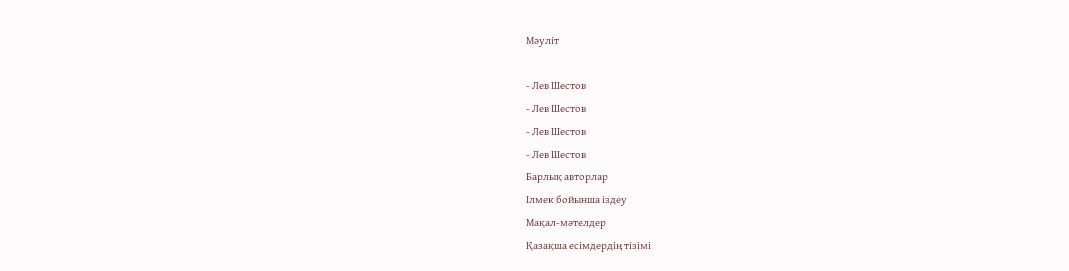Мәуліт

- Лев Шестов
- Лев Шестов
- Лев Шестов
- Лев Шестов
Барлық авторлар
Ілмек бойынша іздеу
Мақал-мәтелдер
Қазақша есімдердің тізімі